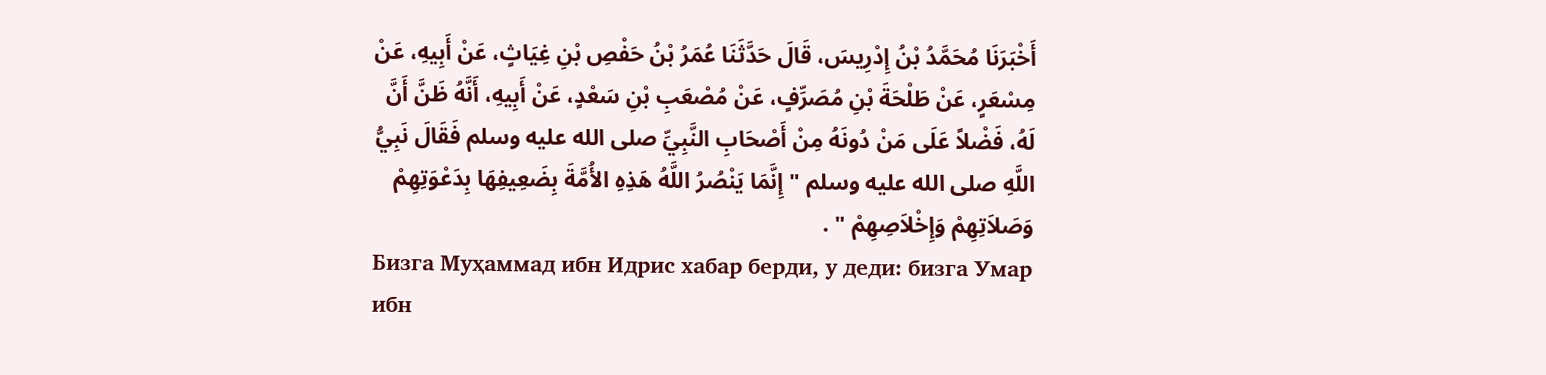أَخْبَرَنَا مُحَمَّدُ بْنُ إِدْرِيسَ، قَالَ حَدَّثَنَا عُمَرُ بْنُ حَفْصِ بْنِ غِيَاثٍ، عَنْ أَبِيهِ، عَنْ مِسْعَرٍ، عَنْ طَلْحَةَ بْنِ مُصَرِّفٍ، عَنْ مُصْعَبِ بْنِ سَعْدٍ، عَنْ أَبِيهِ، أَنَّهُ ظَنَّ أَنَّ لَهُ، فَضْلاً عَلَى مَنْ دُونَهُ مِنْ أَصْحَابِ النَّبِيِّ صلى الله عليه وسلم فَقَالَ نَبِيُّ اللَّهِ صلى الله عليه وسلم " إِنَّمَا يَنْصُرُ اللَّهُ هَذِهِ الأُمَّةَ بِضَعِيفِهَا بِدَعْوَتِهِمْ وَصَلاَتِهِمْ وَإِخْلاَصِهِمْ " .
Бизга Муҳаммад ибн Идрис хабар берди, у деди: бизга Умар ибн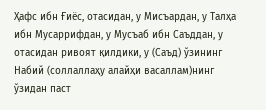Ҳафс ибн Ғиёс, отасидан, у Мисъардан, у Талҳа ибн Мусаррифдан, у Мусъаб ибн Саъддан, у отасидан ривоят қилдики, у (Саъд) ўзининг Набий (соллаллаҳу алайҳи васаллам)нинг ўзидан паст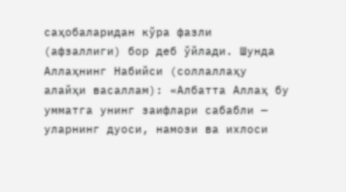саҳобаларидан кўра фазли (афзаллиги) бор деб ўйлади. Шунда Аллаҳнинг Набийси (соллаллаҳу алайҳи васаллам): «Албатта Аллаҳ бу умматга унинг заифлари сабабли — уларнинг дуоси, намози ва ихлоси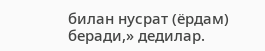билан нусрат (ёрдам) беради,» дедилар.